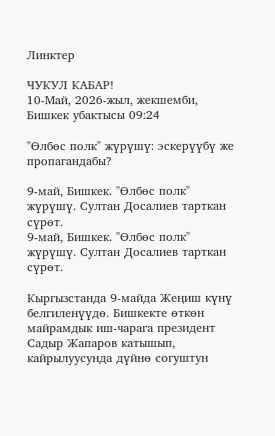Линктер

ЧУКУЛ КАБАР!
10-Май, 2026-жыл, жекшемби, Бишкек убактысы 09:24

"Өлбөс полк" жүрүшү: эскерүүбү же пропагандабы?

9-май, Бишкек. "Өлбөс полк" жүрүшү. Султан Досалиев тарткан сүрөт.
9-май, Бишкек. "Өлбөс полк" жүрүшү. Султан Досалиев тарткан сүрөт.

Кыргызстанда 9-майда Жеңиш күнү белгиленүүдө. Бишкекте өткөн майрамдык иш-чарага президент Садыр Жапаров катышып, кайрылуусунда дүйнө согуштун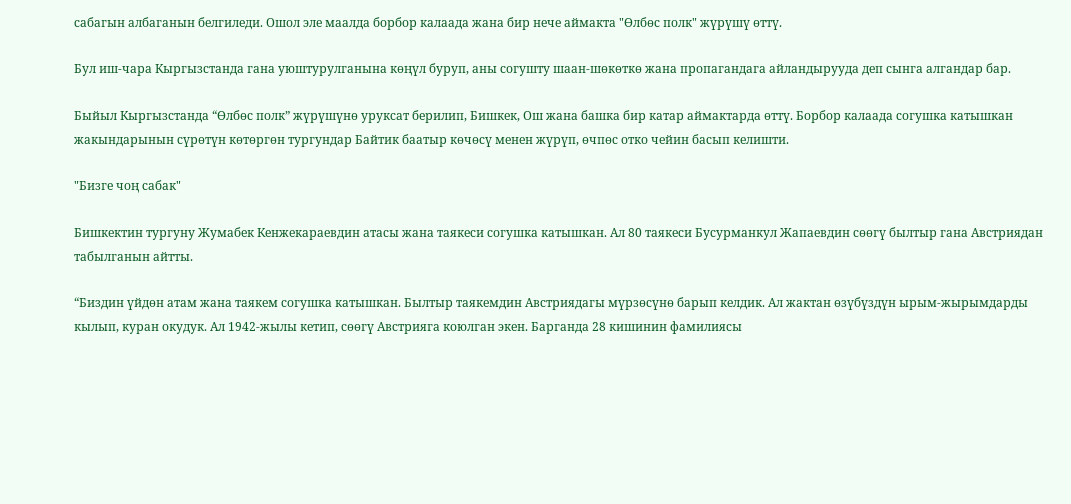сабагын албаганын белгиледи. Ошол эле маалда борбор калаада жана бир нече аймакта "Өлбөс полк" жүрүшү өттү.

Бул иш-чара Кыргызстанда гана уюштурулганына көңүл буруп, аны согушту шаан-шөкөткө жана пропагандага айландырууда деп сынга алгандар бар.

Быйыл Кыргызстанда “Өлбөс полк” жүрүшүнө уруксат берилип, Бишкек, Ош жана башка бир катар аймактарда өттү. Борбор калаада согушка катышкан жакындарынын сүрөтүн көтөргөн тургундар Байтик баатыр көчөсү менен жүрүп, өчпөс отко чейин басып келишти.

"Бизге чоң сабак"

Бишкектин тургуну Жумабек Кенжекараевдин атасы жана таякеси согушка катышкан. Ал 80 таякеси Бусурманкул Жапаевдин сөөгү былтыр гана Австриядан табылганын айтты.

“Биздин үйдөн атам жана таякем согушка катышкан. Былтыр таякемдин Австриядагы мүрзөсүнө барып келдик. Ал жактан өзүбүздүн ырым-жырымдарды кылып, куран окудук. Ал 1942-жылы кетип, сөөгү Австрияга коюлган экен. Барганда 28 кишинин фамилиясы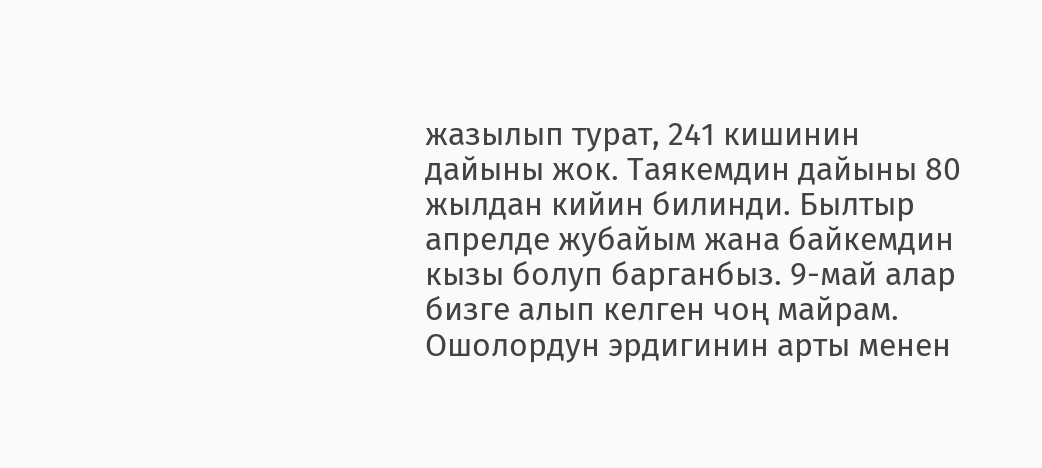жазылып турат, 241 кишинин дайыны жок. Таякемдин дайыны 80 жылдан кийин билинди. Былтыр апрелде жубайым жана байкемдин кызы болуп барганбыз. 9-май алар бизге алып келген чоң майрам. Ошолордун эрдигинин арты менен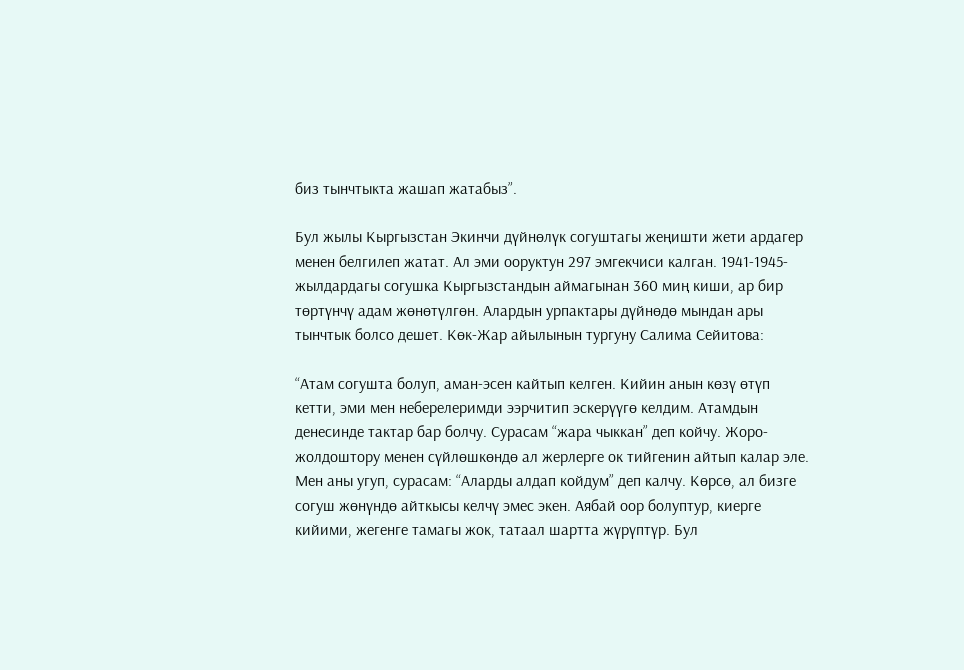биз тынчтыкта жашап жатабыз”.

Бул жылы Кыргызстан Экинчи дүйнөлүк согуштагы жеңишти жети ардагер менен белгилеп жатат. Ал эми ооруктун 297 эмгекчиси калган. 1941-1945-жылдардагы согушка Кыргызстандын аймагынан 360 миң киши, ар бир төртүнчү адам жөнөтүлгөн. Алардын урпактары дүйнөдө мындан ары тынчтык болсо дешет. Көк-Жар айылынын тургуну Салима Сейитова:

“Атам согушта болуп, аман-эсен кайтып келген. Кийин анын көзү өтүп кетти, эми мен неберелеримди ээрчитип эскерүүгө келдим. Атамдын денесинде тактар бар болчу. Сурасам “жара чыккан” деп койчу. Жоро-жолдоштору менен сүйлөшкөндө ал жерлерге ок тийгенин айтып калар эле. Мен аны угуп, сурасам: “Аларды алдап койдум” деп калчу. Көрсө, ал бизге согуш жөнүндө айткысы келчү эмес экен. Аябай оор болуптур, киерге кийими, жегенге тамагы жок, татаал шартта жүрүптүр. Бул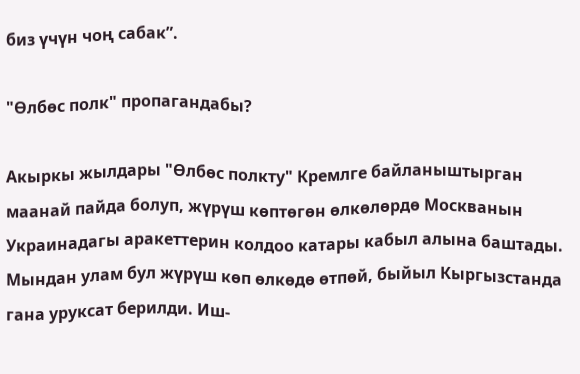биз үчүн чоң сабак”.

"Өлбөс полк" пропагандабы?

Акыркы жылдары "Өлбөс полкту" Кремлге байланыштырган маанай пайда болуп, жүрүш көптөгөн өлкөлөрдө Москванын Украинадагы аракеттерин колдоо катары кабыл алына баштады. Мындан улам бул жүрүш көп өлкөдө өтпөй, быйыл Кыргызстанда гана уруксат берилди. Иш-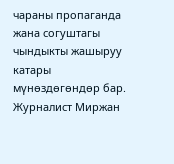чараны пропаганда жана согуштагы чындыкты жашыруу катары мүнөздөгөндөр бар. Журналист Миржан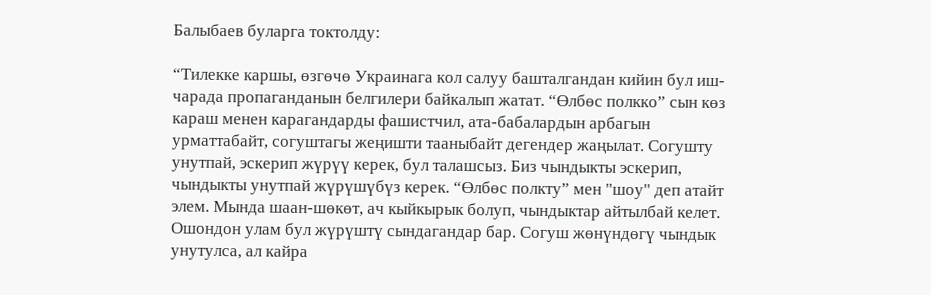Балыбаев буларга токтолду:

“Тилекке каршы, өзгөчө Украинага кол салуу башталгандан кийин бул иш-чарада пропаганданын белгилери байкалып жатат. “Өлбөс полкко” сын көз караш менен карагандарды фашистчил, ата-бабалардын арбагын урматтабайт, согуштагы жеңишти тааныбайт дегендер жаңылат. Согушту унутпай, эскерип жүрүү керек, бул талашсыз. Биз чындыкты эскерип, чындыкты унутпай жүрүшүбүз керек. “Өлбөс полкту” мен "шоу" деп атайт элем. Мында шаан-шөкөт, ач кыйкырык болуп, чындыктар айтылбай келет. Ошондон улам бул жүрүштү сындагандар бар. Согуш жөнүндөгү чындык унутулса, ал кайра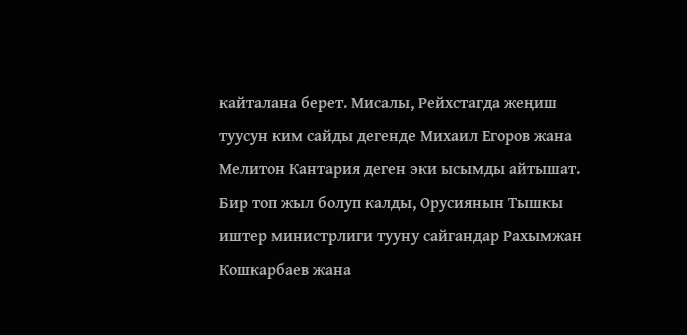кайталана берет. Мисалы, Рейхстагда жеңиш туусун ким сайды дегенде Михаил Егоров жана Мелитон Кантария деген эки ысымды айтышат. Бир топ жыл болуп калды, Орусиянын Тышкы иштер министрлиги тууну сайгандар Рахымжан Кошкарбаев жана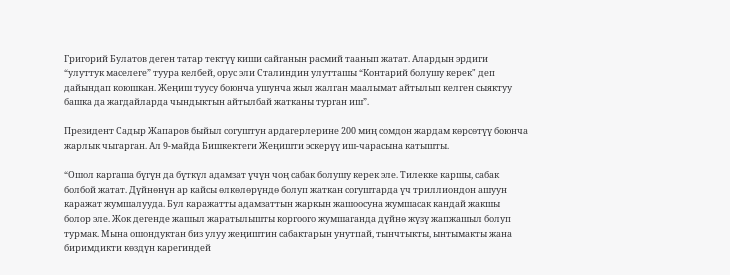Григорий Булатов деген татар тектүү киши сайганын расмий таанып жатат. Алардын эрдиги “улуттук маселеге” туура келбей, орус эли Сталиндин улутташы “Контарий болушу керек" деп дайындап коюшкан. Жеңиш туусу боюнча ушунча жыл жалган маалымат айтылып келген сыяктуу башка да жагдайларда чындыктын айтылбай жатканы турган иш”.

Президент Садыр Жапаров быйыл согуштун ардагерлерине 200 миң сомдон жардам көрсөтүү боюнча жарлык чыгарган. Ал 9-майда Бишкектеги Жеңишти эскерүү иш-чарасына катышты.

“Ошол каргаша бүгүн да бүткүл адамзат үчүн чоң сабак болушу керек эле. Тилекке каршы, сабак болбой жатат. Дүйнөнүн ар кайсы өлкөлөрүндө болуп жаткан согуштарда үч триллиондон ашуун каражат жумшалууда. Бул каражатты адамзаттын жаркын жашоосуна жумшасак кандай жакшы болор эле. Жок дегенде жашыл жаратылышты коргоого жумшаганда дүйнө жүзү жапжашыл болуп турмак. Мына ошондуктан биз улуу жеңиштин сабактарын унутпай, тынчтыкты, ынтымакты жана биримдикти көздүн карегиндей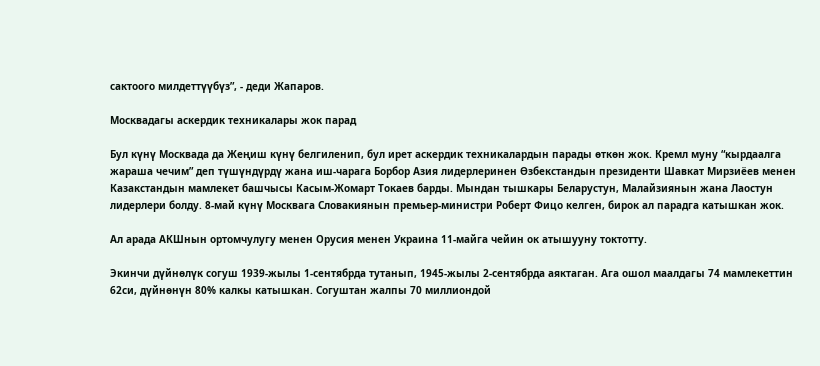сактоого милдеттүүбүз”, - деди Жапаров.

Москвадагы аскердик техникалары жок парад

Бул күнү Москвада да Жеңиш күнү белгиленип, бул ирет аскердик техникалардын парады өткөн жок. Кремл муну “кырдаалга жараша чечим” деп түшүндүрдү жана иш-чарага Борбор Азия лидерлеринен Өзбекстандын президенти Шавкат Мирзиёев менен Казакстандын мамлекет башчысы Касым-Жомарт Токаев барды. Мындан тышкары Беларустун, Малайзиянын жана Лаостун лидерлери болду. 8-май күнү Москвага Словакиянын премьер-министри Роберт Фицо келген, бирок ал парадга катышкан жок.

Ал арада АКШнын ортомчулугу менен Орусия менен Украина 11-майга чейин ок атышууну токтотту.

Экинчи дүйнөлүк согуш 1939-жылы 1-сентябрда тутанып, 1945-жылы 2-сентябрда аяктаган. Ага ошол маалдагы 74 мамлекеттин 62си, дүйнөнүн 80% калкы катышкан. Согуштан жалпы 70 миллиондой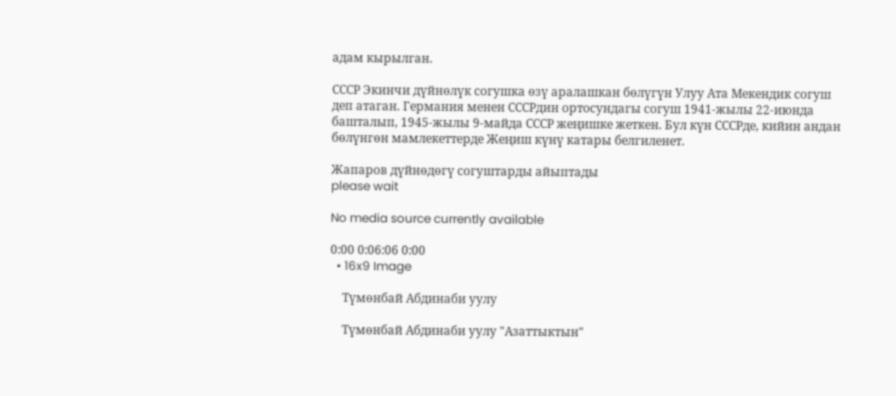адам кырылган.

СССР Экинчи дүйнөлүк согушка өзү аралашкан бөлүгүн Улуу Ата Мекендик согуш деп атаган. Германия менен СССРдин ортосундагы согуш 1941-жылы 22-июнда башталып, 1945-жылы 9-майда СССР жеңишке жеткен. Бул күн СССРде, кийин андан бөлүнгөн мамлекеттерде Жеңиш күнү катары белгиленет.

Жапаров дүйнөдөгү согуштарды айыптады
please wait

No media source currently available

0:00 0:06:06 0:00
  • 16x9 Image

    Түмөнбай Абдинаби уулу

    Түмөнбай Абдинаби уулу "Азаттыктын"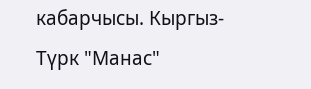кабарчысы. Кыргыз-Түрк "Манас"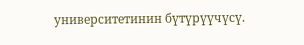университетинин бүтүрүүчүсү.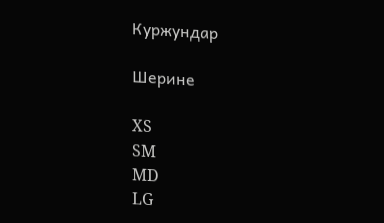Куржундар

Шерине

XS
SM
MD
LG